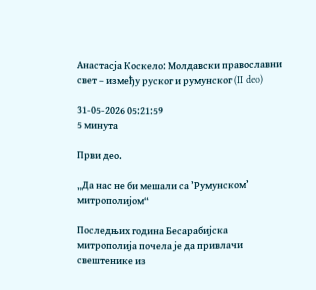Анастасја Коскело: Молдавски православни свет – између руског и румунског (II deo)

31-05-2026 05:21:59
5 минута

Први део.

„Да нас не би мешали са ’Румунском’ митрополијом“

Последњих година Бесарабијска митрополија почела је да привлачи свештенике из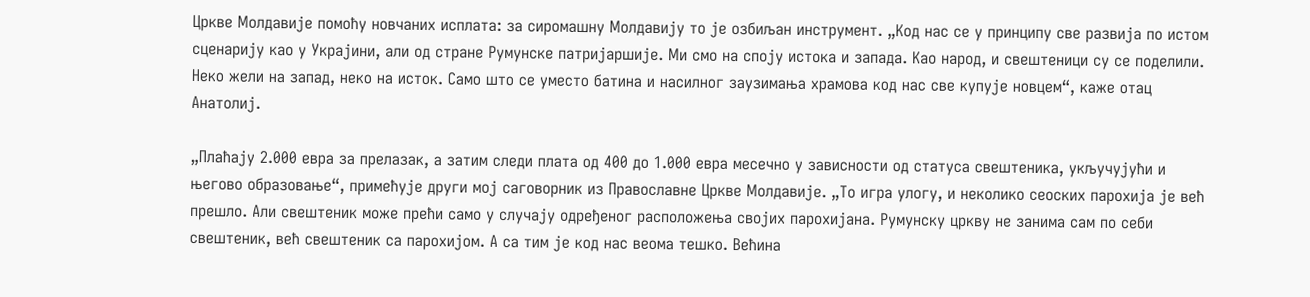Цркве Молдавије помоћу новчаних исплата: за сиромашну Молдавију то је озбиљан инструмент. „Код нас се у принципу све развија по истом сценарију као у Украјини, али од стране Румунске патријаршије. Ми смо на споју истока и запада. Као народ, и свештеници су се поделили. Неко жели на запад, неко на исток. Само што се уместо батина и насилног заузимања храмова код нас све купује новцем“, каже отац Анатолиј.

„Плаћају 2.000 евра за прелазак, а затим следи плата од 400 до 1.000 евра месечно у зависности од статуса свештеника, укључујући и његово образовање“, примећује други мој саговорник из Православне Цркве Молдавије. „То игра улогу, и неколико сеоских парохија је већ прешло. Али свештеник може прећи само у случају одређеног расположења својих парохијана. Румунску цркву не занима сам по себи свештеник, већ свештеник са парохијом. А са тим је код нас веома тешко. Већина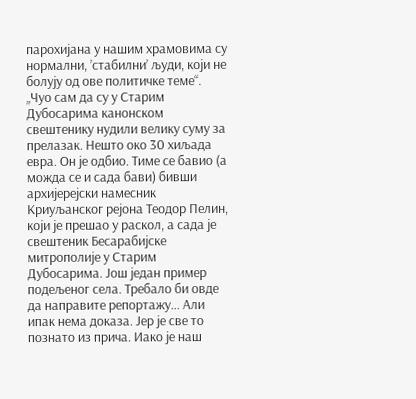парохијана у нашим храмовима су нормални, ’стабилни’ људи, који не болују од ове политичке теме“. „Чуо сам да су у Старим Дубосарима канонском свештенику нудили велику суму за прелазак. Нешто око 30 хиљада евра. Он је одбио. Тиме се бавио (а можда се и сада бави) бивши архијерејски намесник Криуљанског рејона Теодор Пелин, који је прешао у раскол, а сада је свештеник Бесарабијске митрополије у Старим Дубосарима. Још један пример подељеног села. Требало би овде да направите репортажу... Али ипак нема доказа. Јер је све то познато из прича. Иако је наш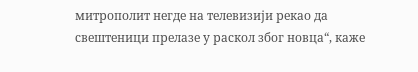митрополит негде на телевизији рекао да свештеници прелазе у раскол због новца“, каже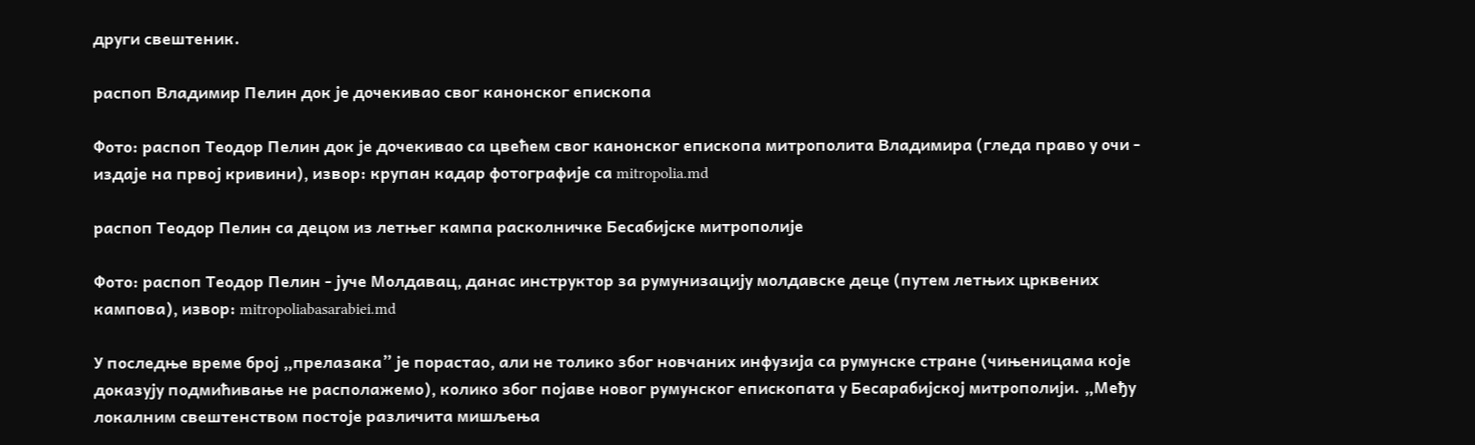други свештеник.

распоп Владимир Пелин док је дочекивао свог канонског епископа

Фото: распоп Теодор Пелин док је дочекивао са цвећем свог канонског епископа митрополита Владимира (гледа право у очи - издаје на првој кривини), извор: крупан кадар фотографије са mitropolia.md

распоп Теодор Пелин са децом из летњег кампа расколничке Бесабијске митрополије

Фото: распоп Теодор Пелин - јуче Молдавац, данас инструктор за румунизацију молдавске деце (путем летњих црквених кампова), извор: mitropoliabasarabiei.md

У последње време број „прелазака” је порастао, али не толико због новчаних инфузија са румунске стране (чињеницама које доказују подмићивање не располажемо), колико због појаве новог румунског епископата у Бесарабијској митрополији. „Међу локалним свештенством постоје различита мишљења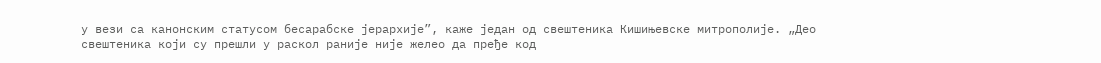у вези са канонским статусом бесарабске јерархије”, каже један од свештеника Кишињевске митрополије. „Део свештеника који су прешли у раскол раније није желео да пређе код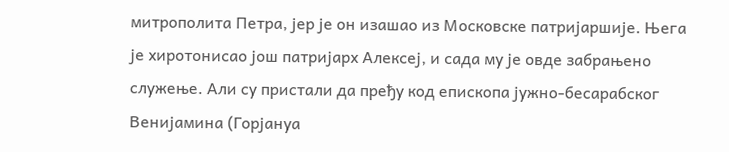митрополита Петра, јер је он изашао из Московске патријаршије. Њега је хиротонисао још патријарх Алексеј, и сада му је овде забрањено служење. Али су пристали да пређу код епископа јужно-бесарабског Венијамина (Горјануа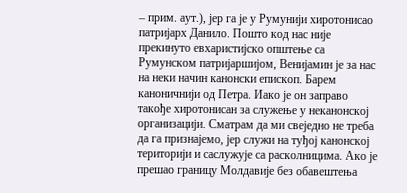– прим. аут.), јер га је у Румунији хиротонисао патријарх Данило. Пошто код нас није прекинуто евхаристијско општење са Румунском патријаршијом, Венијамин је за нас на неки начин канонски епископ. Барем каноничнији од Петра. Иако је он заправо такође хиротонисан за служење у неканонској организацији. Сматрам да ми свеједно не треба да га признајемо, јер служи на туђој канонској територији и саслужује са расколницима. Ако је прешао границу Молдавије без обавештења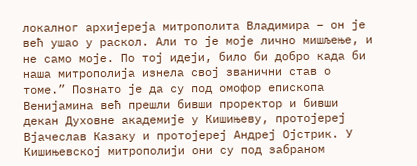локалног архијереја митрополита Владимира – он је већ ушао у раскол. Али то је моје лично мишљење, и не само моје. По тој идеји, било би добро када би наша митрополија изнела свој званични став о томе.” Познато је да су под омофор епископа Венијамина већ прешли бивши проректор и бивши декан Духовне академије у Кишињеву, протојереј Вјачеслав Казаку и протојереј Андреј Ојстрик. У Кишињевској митрополији они су под забраном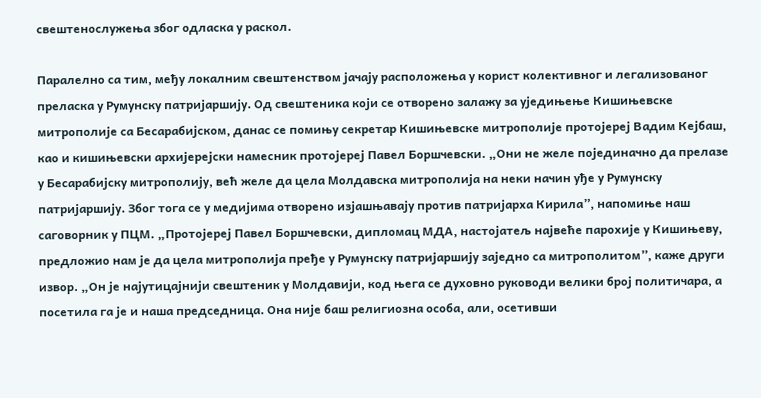свештенослужења због одласка у раскол.

Паралелно са тим, међу локалним свештенством јачају расположења у корист колективног и легализованог преласка у Румунску патријаршију. Од свештеника који се отворено залажу за уједињење Кишињевске митрополије са Бесарабијском, данас се помињу секретар Кишињевске митрополије протојереј Вадим Кејбаш, као и кишињевски архијерејски намесник протојереј Павел Боршчевски. „Они не желе појединачно да прелазе у Бесарабијску митрополију, већ желе да цела Молдавска митрополија на неки начин уђе у Румунску патријаршију. Због тога се у медијима отворено изјашњавају против патријарха Кирила”, напомиње наш саговорник у ПЦМ. „Протојереј Павел Боршчевски, дипломац МДА, настојатељ највеће парохије у Кишињеву, предложио нам је да цела митрополија пређе у Румунску патријаршију заједно са митрополитом”, каже други извор. „Он је најутицајнији свештеник у Молдавији, код њега се духовно руководи велики број политичара, а посетила га је и наша председница. Она није баш религиозна особа, али, осетивши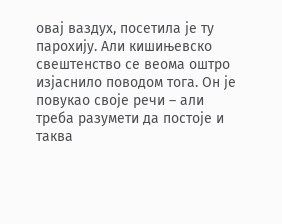овај ваздух, посетила је ту парохију. Али кишињевско свештенство се веома оштро изјаснило поводом тога. Он је повукао своје речи – али треба разумети да постоје и таква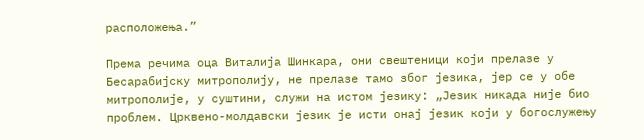расположења.”

Према речима оца Виталија Шинкара, они свештеници који прелазе у Бесарабијску митрополију, не прелазе тамо због језика, јер се у обе митрополије, у суштини, служи на истом језику: „Језик никада није био проблем. Црквено-молдавски језик је исти онај језик који у богослужењу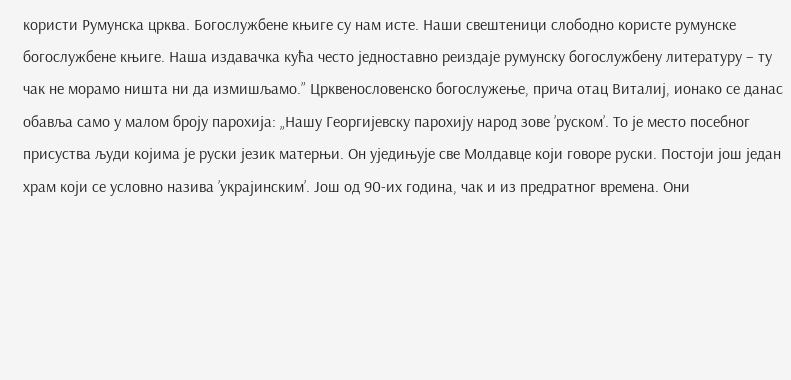користи Румунска црква. Богослужбене књиге су нам исте. Наши свештеници слободно користе румунске богослужбене књиге. Наша издавачка кућа често једноставно реиздаје румунску богослужбену литературу – ту чак не морамо ништа ни да измишљамо.” Црквенословенско богослужење, прича отац Виталиј, ионако се данас обавља само у малом броју парохија: „Нашу Георгијевску парохију народ зове ’руском’. То је место посебног присуства људи којима је руски језик матерњи. Он уједињује све Молдавце који говоре руски. Постоји још један храм који се условно назива ’украјинским’. Још од 90-их година, чак и из предратног времена. Они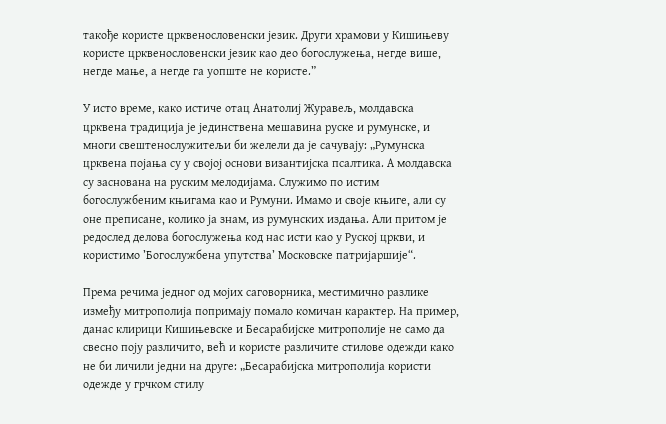такође користе црквенословенски језик. Други храмови у Кишињеву користе црквенословенски језик као део богослужења, негде више, негде мање, а негде га уопште не користе.”

У исто време, како истиче отац Анатолиј Журавељ, молдавска црквена традиција је јединствена мешавина руске и румунске, и многи свештенослужитељи би желели да је сачувају: „Румунска црквена појања су у својој основи византијска псалтика. А молдавска су заснована на руским мелодијама. Служимо по истим богослужбеним књигама као и Румуни. Имамо и своје књиге, али су оне преписане, колико ја знам, из румунских издања. Али притом је редослед делова богослужења код нас исти као у Руској цркви, и користимо ’Богослужбена упутства’ Московске патријаршије“.

Према речима једног од мојих саговорника, местимично разлике између митрополија попримају помало комичан карактер. На пример, данас клирици Кишињевске и Бесарабијске митрополије не само да свесно поју различито, већ и користе различите стилове одежди како не би личили једни на друге: „Бесарабијска митрополија користи одежде у грчком стилу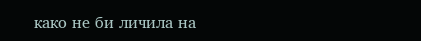како не би личила на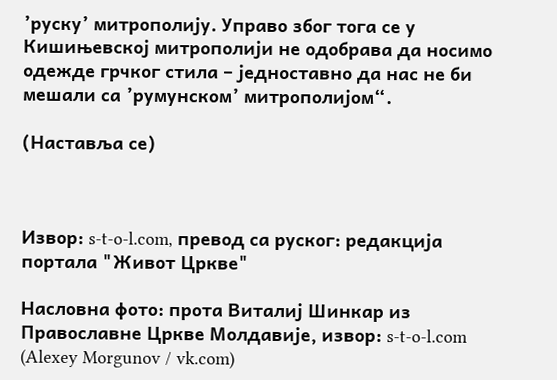’руску’ митрополију. Управо због тога се у Кишињевској митрополији не одобрава да носимо одежде грчког стила – једноставно да нас не би мешали са ’румунском’ митрополијом“.

(Наставља се)



Извор: s-t-o-l.com, превод са руског: редакција портала "Живот Цркве"

Насловна фото: прота Виталиј Шинкар из Православне Цркве Молдавије, извор: s-t-o-l.com (Alexey Morgunov / vk.com)